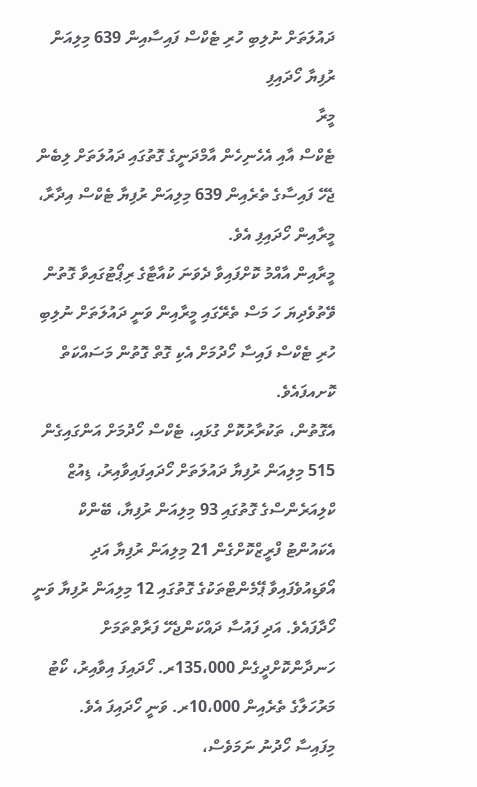ދައުލަތަށް ނުލިބި ހުރި ޓެކްސް ފައިސާއިން 639 މިލިއަން ރުފިޔާ ހޯދައިފި
މީރާ
ޓެކްސް އާއި އެހެނިހެން އާމްދަނީގެ ގޮތުގައި ދައުލަތަށް ލިބެން ޖެހޭ ފައިސާގެ ތެރެއިން 639 މިލިއަން ރުފިޔާ ޓެކްސް އިދާރާ، މީރާއިން ހޯދައިފި އެވެ.
މީރާއިން އާއްމު ކޮށްފައިވާ ދެވަނަ ކުއާޓާގެ ރިޕޯޓުގައިވާ ގޮތުން ވޭތުވެދިޔަ ހަ މަސް ތެރޭގައި މީރާއިން ވަނީ ދައުލަތަށް ނުލިބި ހުރި ޓެކްސް ފައިސާ ހޯދުމަށް އެކި ގޮތް ގޮތުން މަސައްކަތް ކޮށއފައެވެ.
އެގޮތުން، ތަކުރާރުކޮށް ގުޅައި، ޓެކްސް ހޯދުމަށް އަންގައިގެން 515 މިލިއަން ރުފިޔާ ދައުލަތަށް ހޯދައިފައިވާއިރު، ޑިއުޒް ކްލިއަރެންސްގެ ގޮތުގައި 93 މިލިއަން ރުފިޔާ، ބޭންކް އެކައުންޓު ފްރީޒްކޮށްގެން 21 މިލިއަން ރުފިޔާ އަދި އޯވަޑިއުވެފައިވާ ޕޭމެންޓްތަކުގެ ގޮތުގައި 12 މިލިއަން ރުފިޔާ ވަނީ ހޯދާފައެވެ. އަދި ފައުސާ ދައްކަންޖެހޭ ފަރާތްތަމަށް ހަނދާންކޮށްދީގެން 135،000ރ. ހޯދައިފަ އިވާއިރު، ކޯޓު މަރުހަލާގެ ތެރެއިން 10،000ރ. ވަނީ ހޯދައިފަ އެވެ.
މިފައިސާ ހޯދުނު ނަމަވެސް،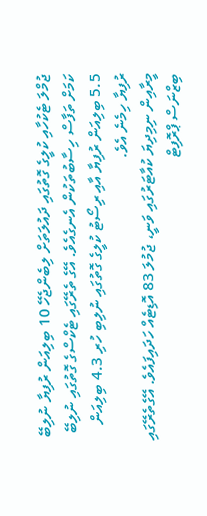ޖުމްލަ ޓެކުހާއި ކުލީގެ ގޮތުގައި ދައުލަތަށް ލިބެންޖެހޭ 10 ބިލިއަން ރުފިޔާ ނުލިބޭ ކަމަށް ތަފާސް ހިސާބުތަކުން އެނގެއެވެ. އޭގެ ތެރޭގައި ޓެކްސްގެ ގޮތުގައި ނުލިބޭ 5.5 ބިލިއަން ރުފިޔާ އާއި ރިސޯޓު ކުލީގެ ގޮތުގައި ނުލިބި ހުރި 4.3 ބިލިއަން ރުފިޔާ ހިމެނެ އެވެ.
މީރާއިން ނިމިދިޔަ ކުއާޓަރުގައި ވަނީ، ޖުމުލަ 83 އޮޑިޓެއް ހަދައިފައެވެ. އޭގެތެރޭގައި ބިޒްނަސް ޕްރޮފިޓް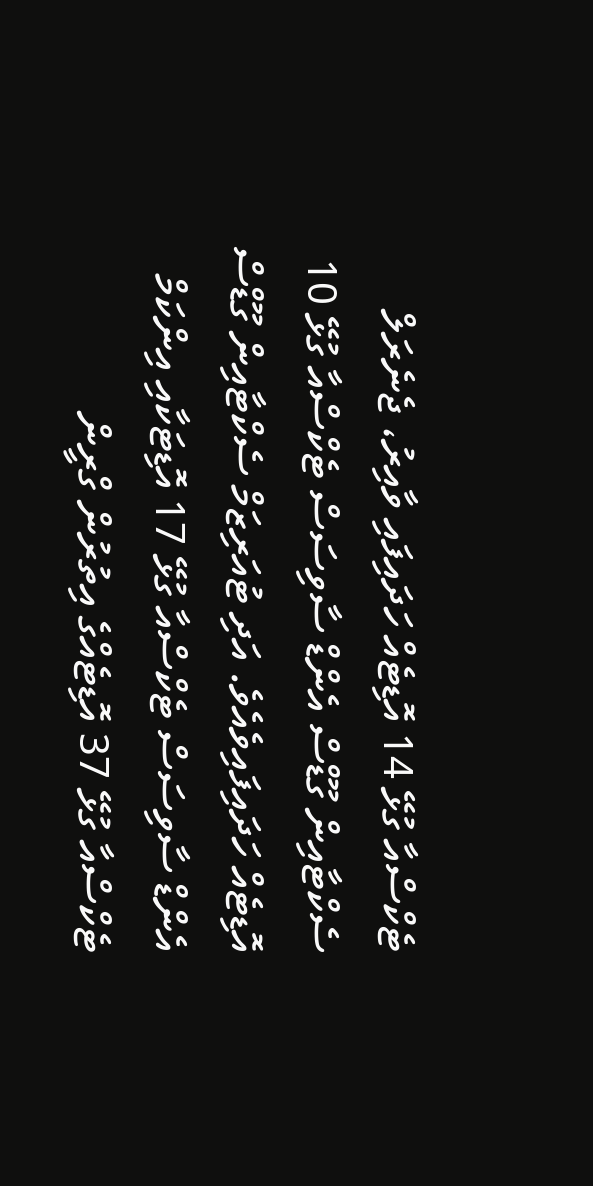ޓެކްސްއާ ގުޅޭ 14 އޮޑިޓެއް ހަދައިފައި ވާއިރު، ޖެނެރަލް ސެކްޓާއިން ގޫޑްސް އެންޑް ސާވިސަސް ޓެކްސްއާ ގުޅޭ 10 އޮޑިޓެއް ހަދައިފައިވެއެވެ. އަދި ޓުއަރިޒަމް ސެކްޓާއިން ގޫޑްސް އެންޑް ސާވިސަސް ޓެކްސްއާ ގުޅޭ 17 އޮޑިޓަކާއި އިންކަމް ޓެކްސްއާ ގުޅޭ 37 އޮޑިޓެއްގެ އިތުރުން ގްރީން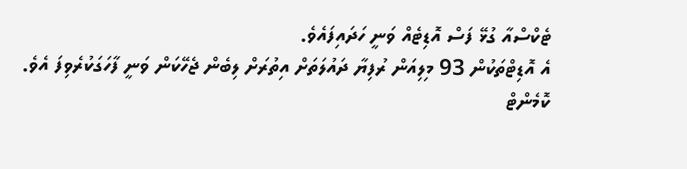ޓެކްސްއާ ގުޅޭ ފަސް އޮޑިޓެއް ވަނީ ހަދައިފައެވެ.
އެ އޮޑިޓްތަކުން 93 މިލިއަން ރުފިޔާ ދައުލަތަށް އިތުރަށް ލިބެން ޖެހޭކަން ވަނީ ފާހަގަކުރެވިފަ އެވެ.
ކޮމެންޓް